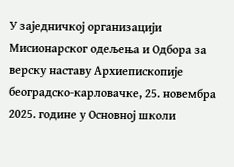У заједничкој организацији Мисионарског одељења и Одбора за верску наставу Архиепископије београдско-карловачке, 25. новембра 2025. године у Основној школи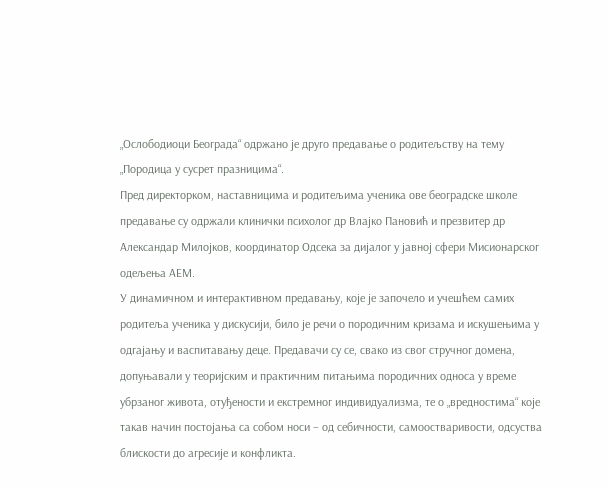„Ослободиоци Београда“ одржано је друго предавање о родитељству на тему „Породица у сусрет празницима“.
Пред директорком, наставницима и родитељима ученика ове београдске школе предавање су одржали клинички психолог др Влајко Пановић и презвитер др Александар Милојков, координатор Одсека за дијалог у јавној сфери Мисионарског одељења АЕМ.
У динамичном и интерактивном предавању, које је започело и учешћем самих родитеља ученика у дискусији, било је речи о породичним кризама и искушењима у одгајању и васпитавању деце. Предавачи су се, свако из свог стручног домена, допуњавали у теоријским и практичним питањима породичних односа у време убрзаног живота, отуђености и екстремног индивидуализма, те о „вредностима“ које такав начин постојања са собом носи – од себичности, самоостваривости, одсуства блискости до агресије и конфликта.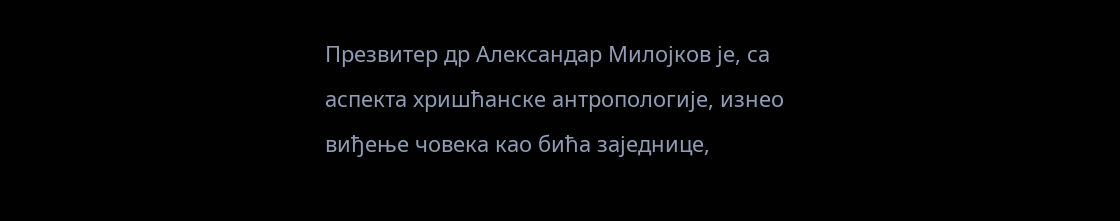Презвитер др Александар Милојков је, са аспекта хришћанске антропологије, изнео виђење човека као бића заједнице,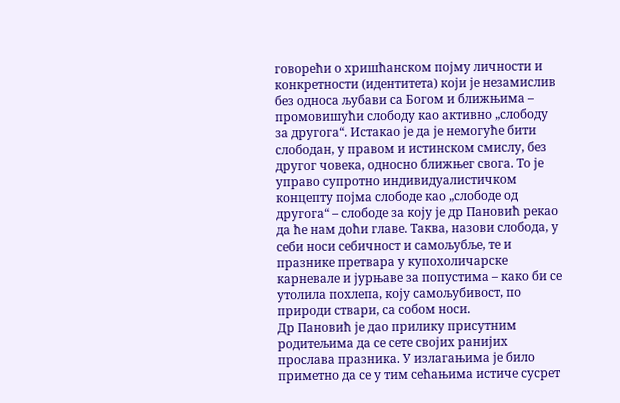говорећи о хришћанском појму личности и конкретности (идентитета) који је незамислив без односа љубави са Богом и ближњима – промовишући слободу као активно „слободу за другога“. Истакао је да је немогуће бити слободан, у правом и истинском смислу, без другог човека, односно ближњег свога. То је управо супротно индивидуалистичком концепту појма слободе као „слободе од другога“ – слободе за коју је др Пановић рекао да ће нам доћи главе. Таква, назови слобода, у себи носи себичност и самољубље, те и празнике претвара у купохоличарске карневале и јурњаве за попустима – како би се утолила похлепа, коју самољубивост, по природи ствари, са собом носи.
Др Пановић је дао прилику присутним родитељима да се сете својих ранијих прослава празника. У излагањима је било приметно да се у тим сећањима истиче сусрет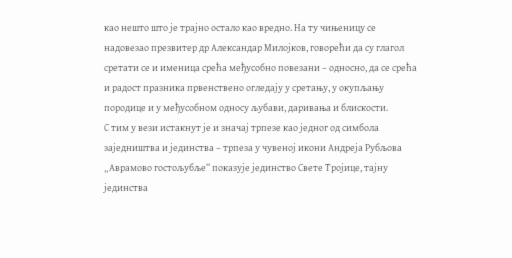као нешто што је трајно остало као вредно. На ту чињеницу се надовезао презвитер др Александар Милојков, говорећи да су глагол сретати се и именица срећа међусобно повезани – односно, да се срећа и радост празника првенствено огледају у сретању, у окупљању породице и у међусобном односу љубави, даривања и блискости.
С тим у вези истакнут је и значај трпезе као једног од симбола заједништва и јединства – трпеза у чувеној икони Андреја Рубљова „Аврамово гостољубље“ показује јединство Свете Тројице, тајну јединства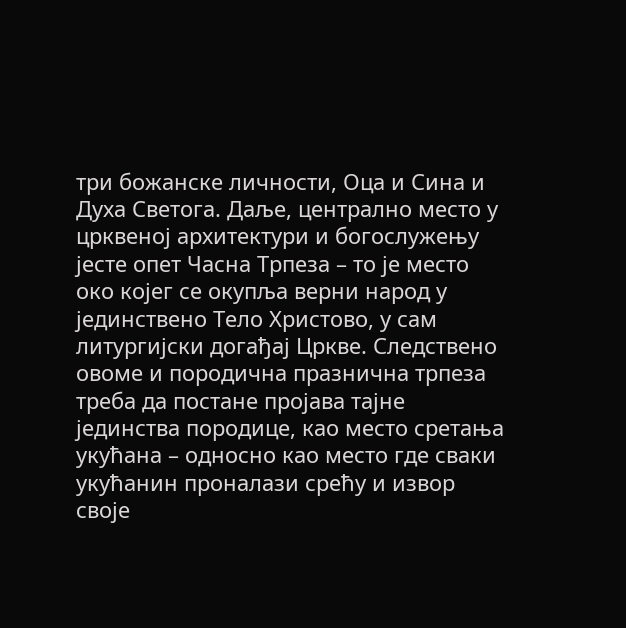три божанске личности, Оца и Сина и Духа Светога. Даље, централно место у црквеној архитектури и богослужењу јесте опет Часна Трпеза – то је место око којег се окупља верни народ у јединствено Тело Христово, у сам литургијски догађај Цркве. Следствено овоме и породична празнична трпеза треба да постане пројава тајне јединства породице, као место сретања укућана – односно као место где сваки укућанин проналази срећу и извор своје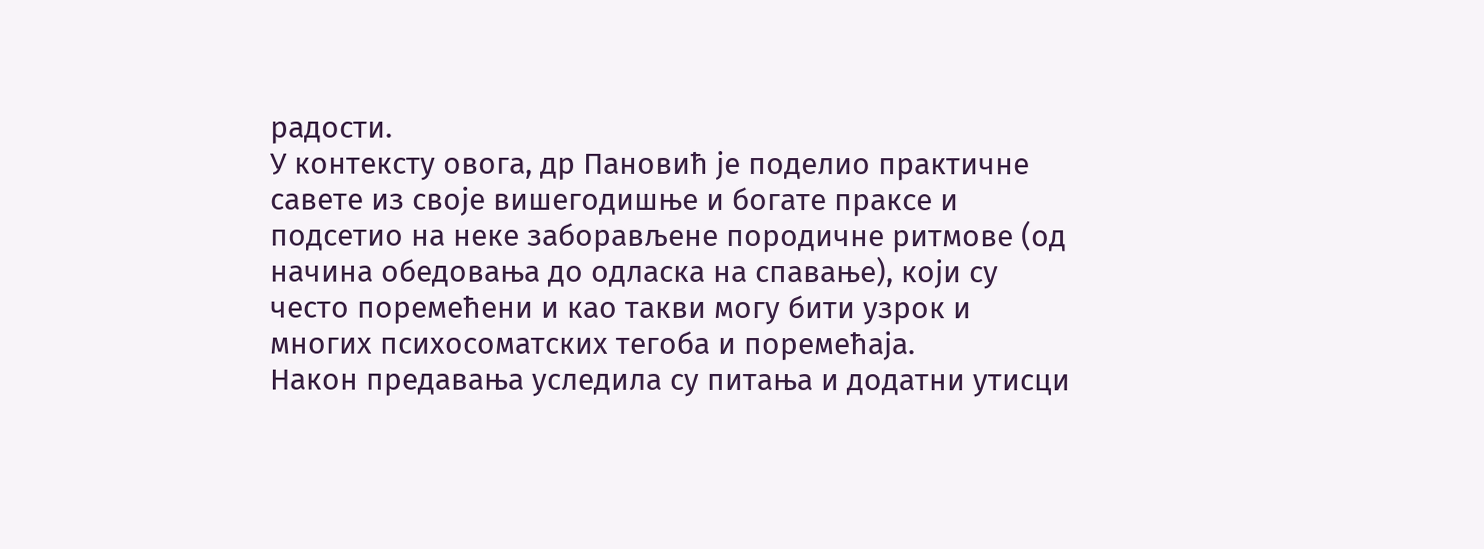радости.
У контексту овога, др Пановић је поделио практичне савете из своје вишегодишње и богате праксе и подсетио на неке заборављене породичне ритмове (од начина обедовања до одласка на спавање), који су често поремећени и као такви могу бити узрок и многих психосоматских тегоба и поремећаја.
Након предавања уследила су питања и додатни утисци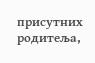присутних родитеља,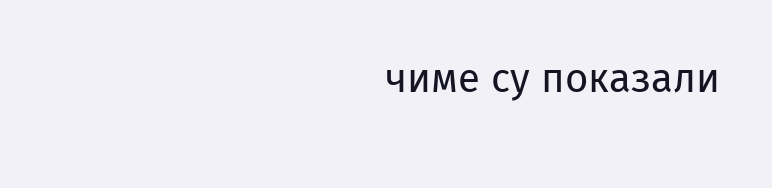чиме су показали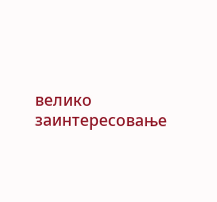велико заинтересовање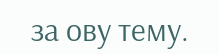за ову тему.